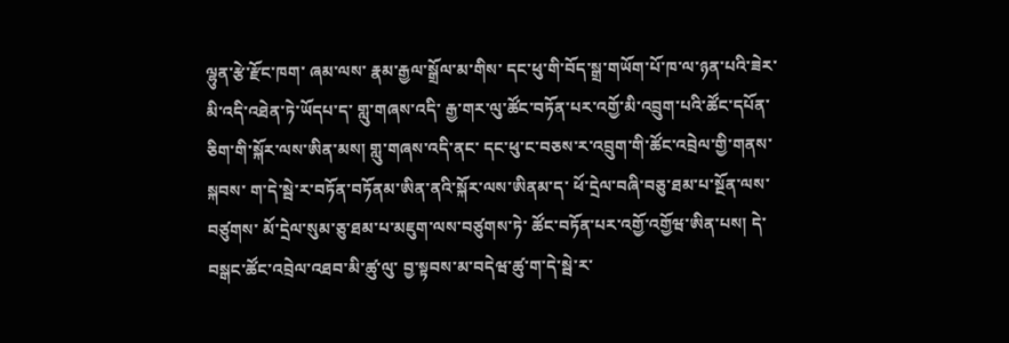ལྷུན་རྩེ་རྫོང་ཁག་ ཞམ་ལས་ རྣམ་རྒྱལ་སྒྲོལ་མ་གིས་ དང་ཕུ་གི་བོད་སྒྲ་གཡོག་པོ་ཁ་ལ་ཉན་པའི་ཟེར་མི་འདི་འཐེན་ཏེ་ཡོདཔ་ད་ གླུ་གཞས་འདི་ རྒྱ་གར་ལུ་ཚོང་བཏོན་པར་འགྱོ་མི་འབྲུག་པའི་ཚོང་དཔོན་ཅིག་གི་སྐོར་ལས་ཨིན་མས། གླུ་གཞས་འདི་ནང་ དང་ཕུ་ང་བཅས་ར་འབྲུག་གི་ཚོང་འབྲེལ་གྱི་གནས་སྐབས་ ག་དེ་སྦེ་ར་བཏོན་བཏོནམ་ཨིན་ནའི་སྐོར་ལས་ཨིནམ་ད་ ཕོ་དྲེལ་བཞི་བཅུ་ཐམ་པ་སྔོན་ལས་བཙུགས་ མོ་དྲེལ་སུམ་ཅུ་ཐམ་པ་མཇུག་ལས་བཙུགས་ཏེ་ ཚོང་བཏོན་པར་འགྱོ་འགྱོཝ་ཨིན་པས། དེ་བསྒང་ཚོང་འབྲེལ་འཐབ་མི་ཚུ་ལུ་ བྱ་སྟབས་མ་བདེཝ་ཚུ་ག་དེ་སྦེ་ར་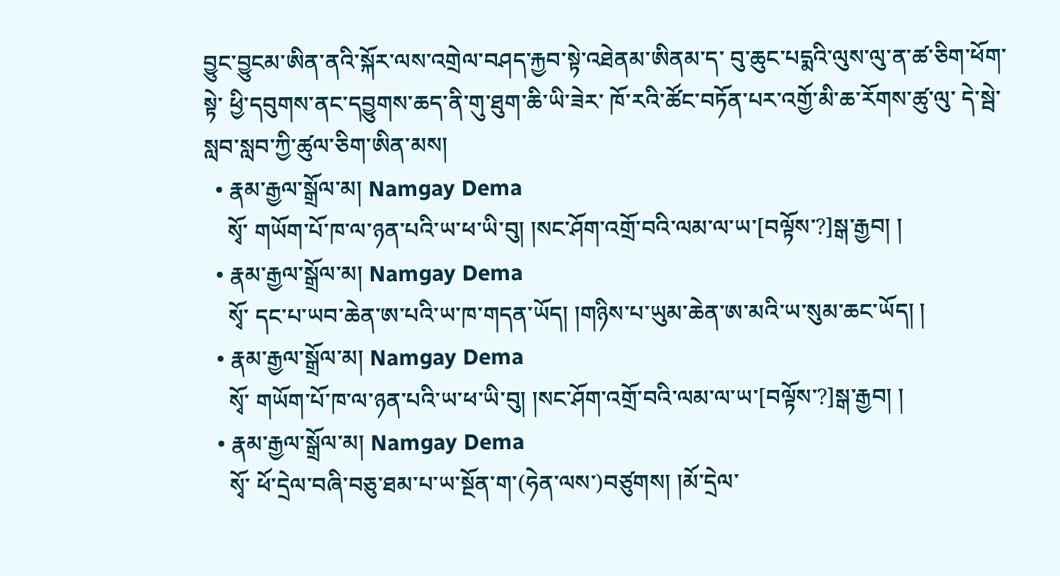བྱུང་བྱུངམ་ཨིན་ནའི་སྐོར་ལས་འགྲེལ་བཤད་རྐྱབ་སྟེ་འཐེནམ་ཨིནམ་ད་ བུ་ཆུང་པདྨའི་ལུས་ལུ་ན་ཚ་ཅིག་ཕོག་སྟེ་ ཕྱི་དབུགས་ནང་དབྱུགས་ཆད་ནི་གུ་ཐུག་ཆི་ཡི་ཟེར་ ཁོ་རའི་ཚོང་བཏོན་པར་འགྱོ་མི་ཆ་རོགས་ཚུ་ལུ་ དེ་སྦེ་སླབ་སླབ་ཀྱི་ཚུལ་ཅིག་ཨིན་མས།
  • རྣམ་རྒྱལ་སྒྲོལ་མ། Namgay Dema
    སྭོ་ གཡོག་པོ་ཁ་ལ་ཉན་པའི་ཡ་ཕ་ཡི་བུ། །སང་ཤོག་འགྲོ་བའི་ལམ་ལ་ཡ་[བལྟོས་?]སྒ་རྒྱབ། །
  • རྣམ་རྒྱལ་སྒྲོལ་མ། Namgay Dema
    སྭོ་ དང་པ་ཡབ་ཆེན་ཨ་པའི་ཡ་ཁ་གདན་ཡོད། །གཉིས་པ་ཡུམ་ཆེན་ཨ་མའི་ཡ་སུམ་ཆང་ཡོད། །
  • རྣམ་རྒྱལ་སྒྲོལ་མ། Namgay Dema
    སྭོ་ གཡོག་པོ་ཁ་ལ་ཉན་པའི་ཡ་ཕ་ཡི་བུ། །སང་ཤོག་འགྲོ་བའི་ལམ་ལ་ཡ་[བལྟོས་?]སྒ་རྒྱབ། །
  • རྣམ་རྒྱལ་སྒྲོལ་མ། Namgay Dema
    སྭོ་ ཕོ་དྲེལ་བཞི་བཅུ་ཐམ་པ་ཡ་སྔོན་ག་(ཧེན་ལས་)བཙུགས། །མོ་དྲེལ་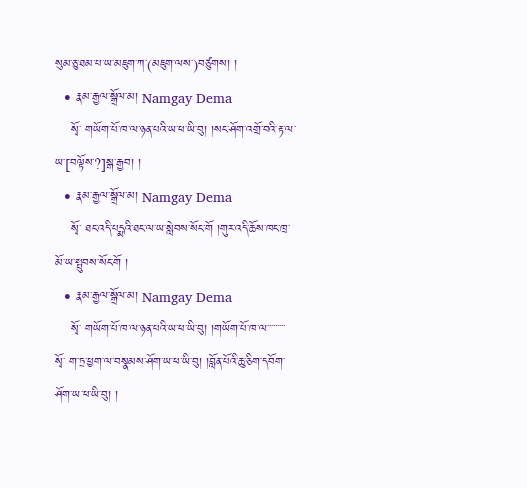སུམ་ཅུ་ཐམ་པ་ཡ་མཇུག་ཀ་(མཇུག་ལས་)བཙུགས། །
  • རྣམ་རྒྱལ་སྒྲོལ་མ། Namgay Dema
    སྭོ་ གཡོག་པོ་ཁ་ལ་ཉན་པའི་ཡ་ཕ་ཡི་བུ། །སང་ཤོག་འགྲོ་བའི་རྟ་ལ་ཡ་[བལྟོས་?]སྒ་རྒྱབ། །
  • རྣམ་རྒྱལ་སྒྲོལ་མ། Namgay Dema
    སྭོ་ ཐང་འདི་པདྨའི་ཐང་ལ་ཡ་སླེབས་སོང་གོ །གུར་འདི་ཆོས་ཁང་ཁྲ་མོ་ཡ་སྤུབས་སོང་གོ །
  • རྣམ་རྒྱལ་སྒྲོལ་མ། Namgay Dema
    སྭོ་ གཡོག་པོ་ཁ་ལ་ཉན་པའི་ཡ་ཕ་ཡི་བུ། །གཡོག་པོ་ཁ་ལ་་་་་་་་་ སྭོ་ ག་ཏྲ་ཕྱག་ལ་བསྣམས་ཤོག་ཡ་ཕ་ཡི་བུ། །བློན་པོའི་ཆུ་ཅིག་དབོག་ཤོག་ཡ་ཕ་ཡི་བུ། །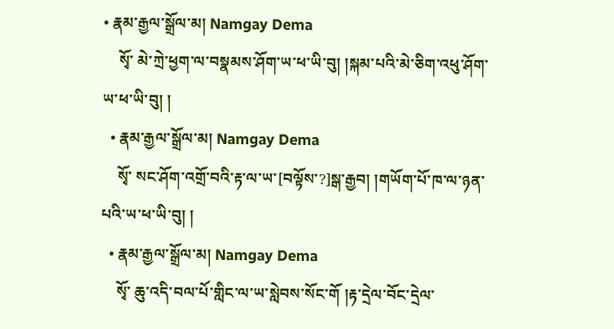• རྣམ་རྒྱལ་སྒྲོལ་མ། Namgay Dema
    སྭོ་ མེ་ཀྲེ་ཕྱག་ལ་བསྣམས་ཤོག་ཡ་ཕ་ཡི་བུ། །སྐམ་པའི་མེ་ཅིག་འཕུ་ཤོག་ཡ་ཕ་ཡི་བུ། །
  • རྣམ་རྒྱལ་སྒྲོལ་མ། Namgay Dema
    སྭོ་ སང་ཤོག་འགྲོ་བའི་རྟ་ལ་ཡ་[བལྟོས་?]སྒ་རྒྱབ། །གཡོག་པོ་ཁ་ལ་ཉན་པའི་ཡ་ཕ་ཡི་བུ། །
  • རྣམ་རྒྱལ་སྒྲོལ་མ། Namgay Dema
    སྭོ་ ཆུ་འདི་བལ་པོ་གླིང་ལ་ཡ་སླེབས་སོང་གོ །རྟ་དྲེལ་བོང་དྲེལ་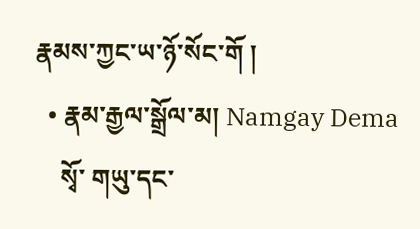རྣམས་ཀྱང་ཡ་ཉོ་སོང་གོ །
  • རྣམ་རྒྱལ་སྒྲོལ་མ། Namgay Dema
    སྭོ་ གཡུ་དང་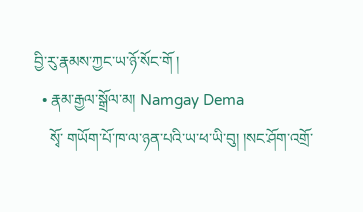བྱི་རུ་རྣམས་ཀྱང་ཡ་ཉོ་སོང་གོ །
  • རྣམ་རྒྱལ་སྒྲོལ་མ། Namgay Dema
    སྭོ་ གཡོག་པོ་ཁ་ལ་ཉན་པའི་ཡ་ཕ་ཡི་བུ། །སང་ཤོག་འགྲོ་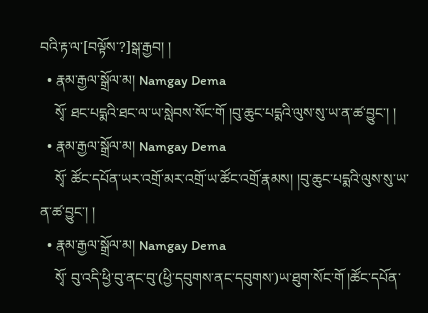བའི་རྟ་ལ་[བལྟོས་?]སྒ་རྒྱབ། །
  • རྣམ་རྒྱལ་སྒྲོལ་མ། Namgay Dema
    སྭོ་ ཐང་པདྨའི་ཐང་ལ་ཡ་སླེབས་སོང་གོ །བུ་ཆུང་པདྨའི་ལུས་སུ་ཡ་ན་ཚ་བྱུང་། །
  • རྣམ་རྒྱལ་སྒྲོལ་མ། Namgay Dema
    སྭོ་ ཚོང་དཔོན་ཡར་འགྲོ་མར་འགྲོ་ཡ་ཚོང་འགྲོ་རྣམས། །བུ་ཆུང་པདྨའི་ལུས་སུ་ཡ་ན་ཚ་བྱུང་། །
  • རྣམ་རྒྱལ་སྒྲོལ་མ། Namgay Dema
    སྭོ་ བུ་འདི་ཕྱི་བུ་ནང་བུ་(ཕྱི་དབུགས་ནང་དབུགས་)ཡ་ཐུག་སོང་གོ །ཚོང་དཔོན་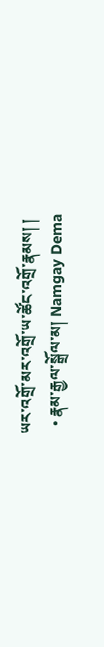ཡར་འགྲོ་མར་འགྲོ་ཡ་ཚོང་འགྲོ་རྣམས། །
  • རྣམ་རྒྱལ་སྒྲོལ་མ། Namgay Dema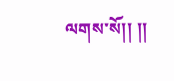ལགས་སོ།། །།